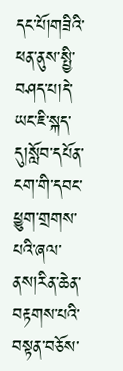དང་པོ།གཟིའི་ཕན་ནུས་སྤྱི་བཤད་པ།དེ་ཡང་ཇི་སྐད་དུ།སློབ་དཔོན་ངག་གི་དབང་ཕྱུག་གྲགས་པའི་ཞལ་ནས།རིན་ཆེན་བརྟགས་པའི་བསྟན་བཅོས་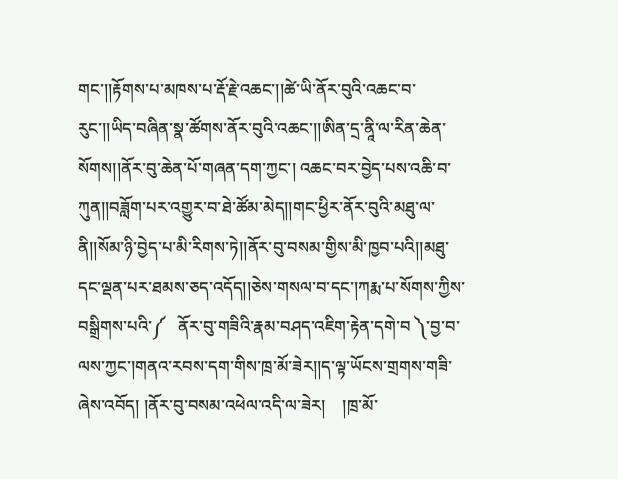གང་།།རྟོགས་པ་མཁས་པ་རྡོ་རྗེ་འཆང་།།ཚེ་ཡི་ནོར་བུའི་འཆང་བ་རུང་།།ཡིད་བཞིན་སྣ་ཚོགས་ནོར་བུའི་འཆང་།།ཨིན་དྲ་ནཱི་ལ་རིན་ཆེན་སོགས།།ནོར་བུ་ཆེན་པོ་གཞན་དག་ཀྱང་། འཆང་བར་བྱེད་པས་འཆི་བ་ཀུན།།བཟློག་པར་འགྱུར་བ་ཐེ་ཚོམ་མེད།།གང་ཕྱིར་ནོར་བུའི་མཐུ་ལ་ནི།།སོམ་ཉི་བྱེད་པ་མི་རིགས་ཏེ།།ནོར་བུ་བསམ་གྱིས་མི་ཁྱབ་པའི།།མཐུ་དང་ལྡན་པར་ཐམས་ཅད་འདོད།།ཅེས་གསལ་བ་དང་།ཀརྨ་པ་སོགས་ཀྱིས་བསྒྲིགས་པའི་༼   ནོར་བུ་གཟིའི་རྣམ་བཤད་འཇིག་རྟེན་དགེ་བ ༽་བྱ་བ་ལས་ཀྱང་།གནའ་རབས་དག་གིས་ཁྲ་མོ་ཟེར།།ད་ལྟ་ཡོངས་གྲགས་གཟི་ཞེས་འབོད། །ནོར་བུ་བསམ་འཕེལ་འདི་ལ་ཟེར།    །ཁྲ་མོ་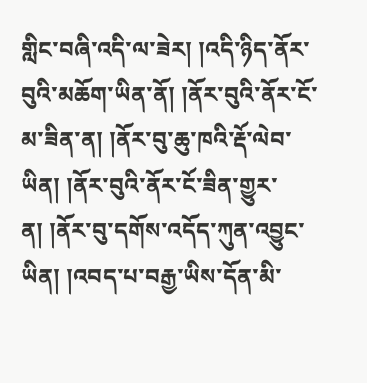གླིང་བཞི་འདི་ལ་ཟེར། །འདི་ཉིད་ནོར་བུའི་མཆོག་ཡིན་ནོ། །ནོར་བུའི་ནོར་ངོ་མ་ཟིན་ན། །ནོར་བུ་ཆུ་ཁའི་རྡོ་ལེབ་ཡིན། །ནོར་བུའི་ནོར་ངོ་ཟིན་གྱུར་ན། །ནོར་བུ་དགོས་འདོད་ཀུན་འབྱུང་ཡིན། །འབད་པ་བརྒྱ་ཡིས་དོན་མི་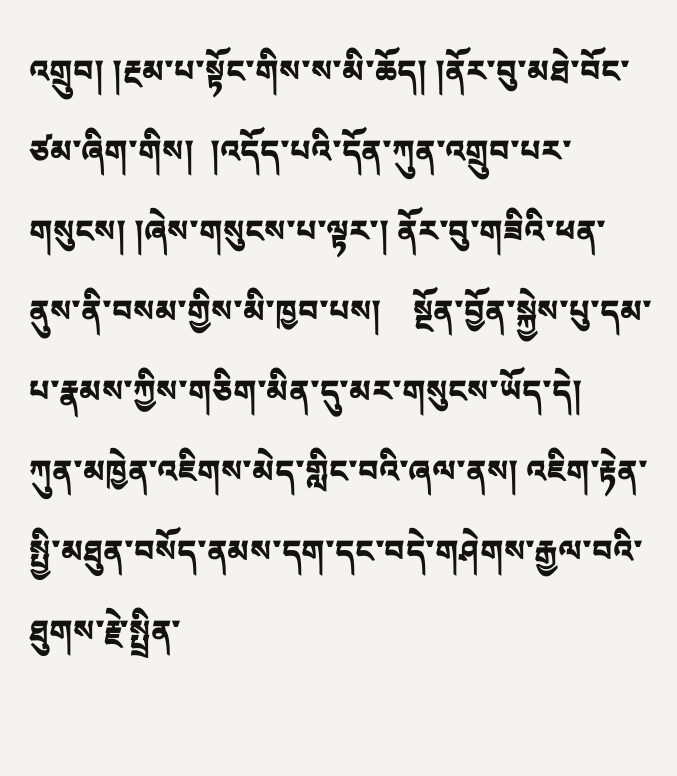འགྲུབ། །རྔམ་པ་སྟོང་གིས་ས་མི་ཆོད། །ནོར་བུ་མཐེ་བོང་ཙམ་ཞིག་གིས།  །འདོད་པའི་དོན་ཀུན་འགྲུབ་པར་གསུངས། །ཞེས་གསུངས་པ་ལྟར་། ནོར་བུ་གཟིའི་ཕན་ནུས་ནི་བསམ་གྱིས་མི་ཁྱབ་པས།    སྔོན་བྱོན་སྐྱེས་པུ་དམ་པ་རྣམས་ཀྱིས་གཅིག་མིན་དུ་མར་གསུངས་ཡོད་དེ།   ཀུན་མཁྱེན་འཇིགས་མེད་གླིང་བའི་ཞལ་ནས། འཇིག་རྟེན་སྤྱི་མཐུན་བསོད་ནམས་དག་དང་བདེ་གཤེགས་རྒྱལ་བའི་ཐུགས་རྗེ་སྤྲིན་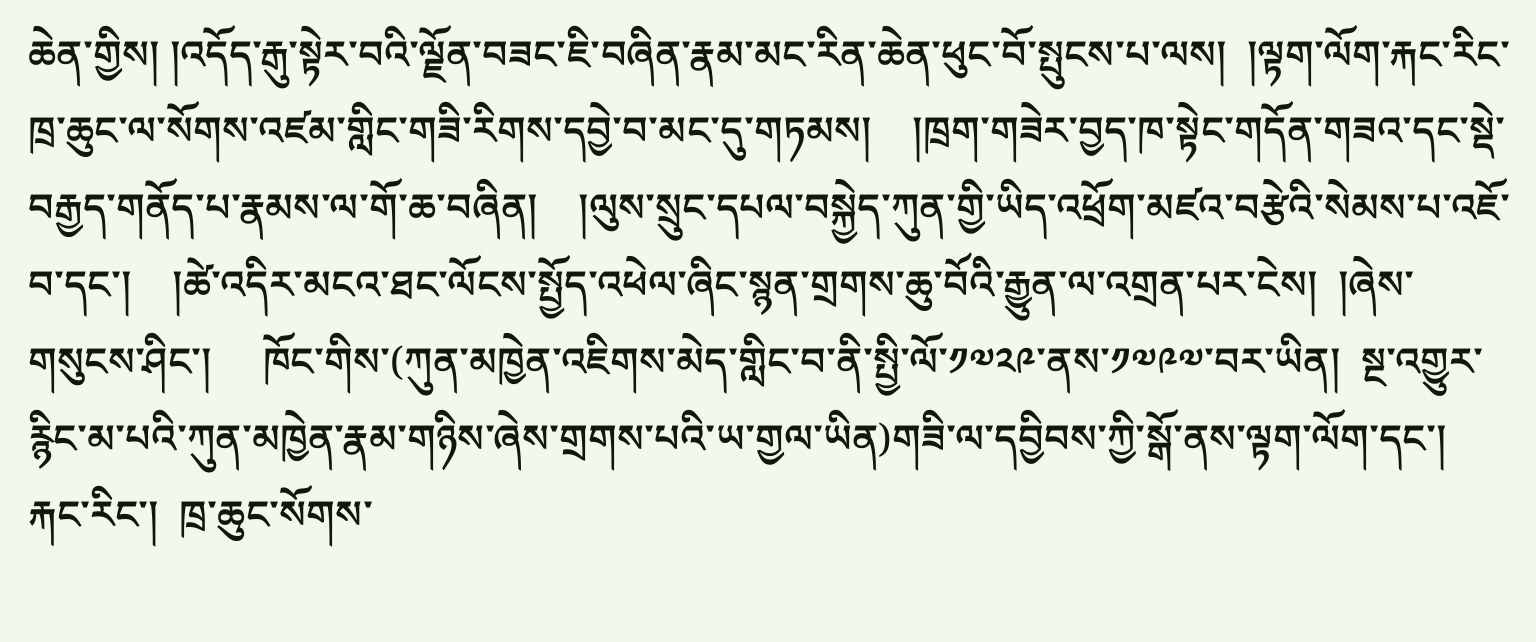ཆེན་གྱིས། །འདོད་རྒུ་སྟེར་བའི་ལྗོན་བཟང་ཇི་བཞིན་རྣམ་མང་རིན་ཆེན་ཕུང་བོ་སྤུངས་པ་ལས།  །ལྟག་ལོག་རྐང་རིང་ཁྲ་ཆུང་ལ་སོགས་འཛམ་གླིང་གཟི་རིགས་དབྱེ་བ་མང་དུ་གཏམས།    །ཁྲག་གཟེར་བྱད་ཁ་སྟེང་གདོན་གཟའ་དང་སྡེ་བརྒྱད་གནོད་པ་རྣམས་ལ་གོ་ཆ་བཞིན།    །ལུས་སྲུང་དཔལ་བསྐྱེད་ཀུན་གྱི་ཡིད་འཕྲོག་མཛའ་བརྩེའི་སེམས་པ་འཇོ་བ་དང་།    །ཚེ་འདིར་མངའ་ཐང་ལོངས་སྤྱོད་འཕེལ་ཞིང་སྙན་གྲགས་ཆུ་བོའི་རྒྱུན་ལ་འགྲན་པར་ངེས།  །ཞེས་གསུངས་ཤིང་།     ཁོང་གིས་(ཀུན་མཁྱེན་འཇིགས་མེད་གླིང་བ་ནི་སྤྱི་ལོ་༡༧༢༩་ནས་༡༧༩༧་བར་ཡིན།  སྔ་འགྱུར་རྙིང་མ་པའི་ཀུན་མཁྱེན་རྣམ་གཉིས་ཞེས་གྲགས་པའི་ཡ་གྱལ་ཡིན)གཟི་ལ་དབྱིབས་ཀྱི་སྒོ་ནས་ལྟག་ལོག་དང་།  རྐང་རིང་།  ཁྲ་ཆུང་སོགས་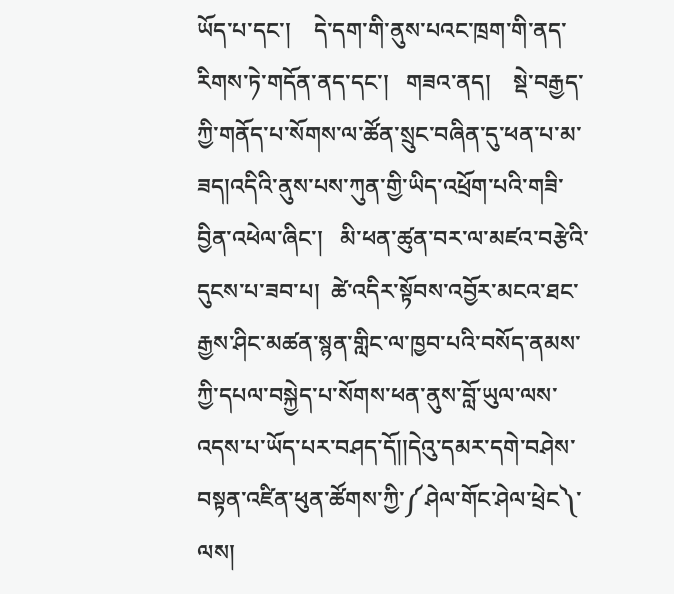ཡོད་པ་དང་།    དེ་དག་གི་ནུས་པའང་ཁྲག་གི་ནད་རིགས་ཏེ་གདོན་ནད་དང་།   གཟའ་ནད།    སྡེ་བརྒྱད་ཀྱི་གནོད་པ་སོགས་ལ་ཚོན་སྲུང་བཞིན་དུ་ཕན་པ་མ་ཟད།འདིའི་ནུས་པས་ཀུན་གྱི་ཡིད་འཕྲོག་པའི་གཟི་བྱིན་འཕེལ་ཞིང་།   མི་ཕན་ཚུན་བར་ལ་མཛའ་བརྩེའི་དུངས་པ་ཟབ་པ།  ཚེ་འདིར་སྟོབས་འབྱོར་མངའ་ཐང་རྒྱས་ཤིང་མཚན་སྙན་གླིང་ལ་ཁྱབ་པའི་བསོད་ནམས་ཀྱི་དཔལ་བསྐྱེད་པ་སོགས་ཕན་ནུས་བློ་ཡུལ་ལས་འདས་པ་ཡོད་པར་བཤད་དོ།།དེའུ་དམར་དགེ་བཤེས་བསྟན་འཛིན་ཕུན་ཚོགས་ཀྱི་༼ཤེལ་གོང་ཤེལ་ཕྲེང༽་ལས།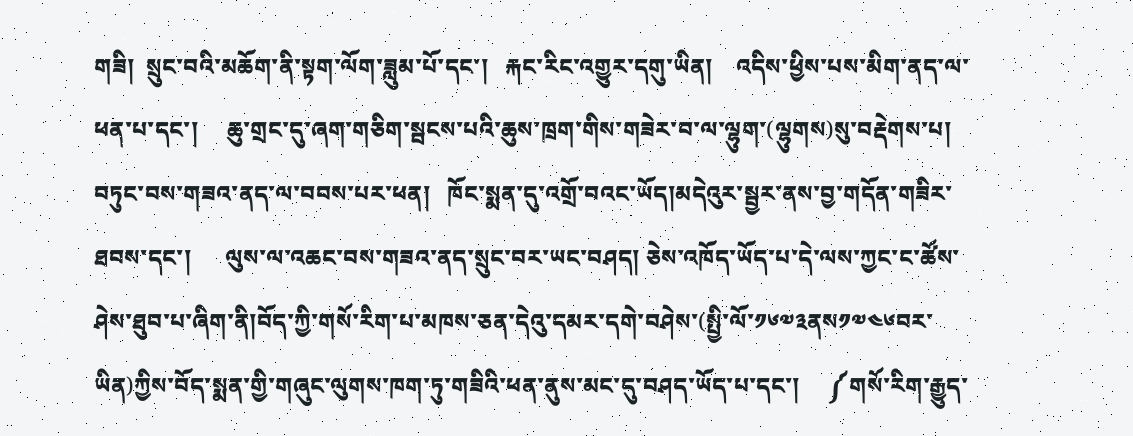གཟི།  སྲུང་བའི་མཆོག་ནི་སྟག་ལོག་ཟླུམ་པོ་དང་།   རྐང་རིང་འགྱུར་དགུ་ཡིན།    འདིས་ཕྱིས་པས་མིག་ནད་ལ་ཕན་པ་དང་།     ཆུ་གྲང་དུ་ཞག་གཅིག་སྦངས་པའི་ཆུས་ཁྲག་གིས་གཟེར་བ་ལ་ལྷུག་(ལྷུགས)སུ་བརྡེགས་པ། བཏུང་བས་གཟའ་ནད་ལ་བབས་པར་ཕན།   ཁོང་སྨན་དུ་འགྲོ་བའང་ཡོད།མདེའུར་སྦྱར་ནས་བྱ་གདོན་གཟིར་ཐབས་དང་།      ལུས་ལ་འཆང་བས་གཟའ་ནད་སྲུང་བར་ཡང་བཤད། ཅེས་འཁོད་ཡོད་པ་དེ་ལས་ཀྱང་ང་ཚོས་ཤེས་ཐུབ་པ་ཞིག་ནི།བོད་ཀྱི་གསོ་རིག་པ་མཁས་ཅན་དེའུ་དམར་དགེ་བཤེས་(སྤྱི་ལོ་༡༦༧༣ནས༡༧༤༦བར་ཡིན)ཀྱིས་བོད་སྨན་གྱི་གཞུང་ལུགས་ཁག་ཏུ་གཟིའི་ཕན་ནུས་མང་དུ་བཤད་ཡོད་པ་དང་།     ༼གསོ་རིག་རྒྱུད་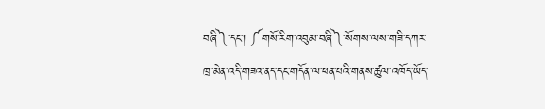བཞི༽་དང་། ༼གསོ་རིག་འབུམ་བཞི༽་སོགས་ལས་གཟི་དཀར་ཁྲ་མེན་འདི་གཟའ་ནད་དང་གདོན་ལ་ཕན་པའི་གནས་ཚུལ་འཁོད་ཡོད་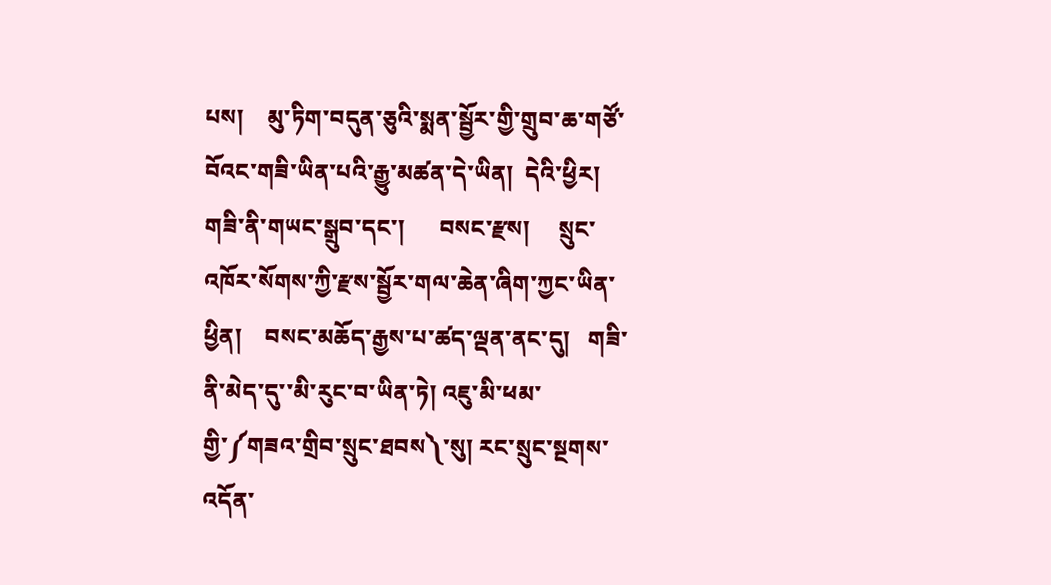པས།    མུ་ཏིག་བདུན་ཅུའི་སྨན་སྦྱོར་གྱི་གྲུབ་ཆ་གཙོ་བོའང་གཟི་ཡིན་པའི་རྒྱུ་མཚན་དེ་ཡིན།  དེའི་ཕྱིར།     གཟི་ནི་གཡང་སྒྲུབ་དང་།      བསང་རྫས།     སྲུང་འཁོར་སོགས་ཀྱི་རྫས་སྦྱོར་གལ་ཆེན་ཞིག་ཀྱང་ཡིན་ཕྱིན།    བསང་མཆོད་རྒྱས་པ་ཚད་ལྡན་ནང་དུ།   གཟི་ནི་མེད་དུ་་མི་རུང་བ་ཡིན་ཏེ། འཇུ་མི་ཕམ་གྱི་༼གཟའ་གྲིབ་སྲུང་ཐབས༽་སུ། རང་སྲུང་སྔགས་འདོན་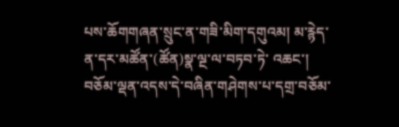པས་ཆོགགཞན་སྲུང་ན་གཟི་མིག་དགུའམ། མ་རྙེད་ན་དར་མཚོན་(ཚོན)སྣ་ལྔ་ལ་བཏབ་ཏེ་ འཆང་།     བཅོམ་ལྡན་འདས་དེ་བཞིན་གཤེགས་པ་དགྲ་བཅོམ་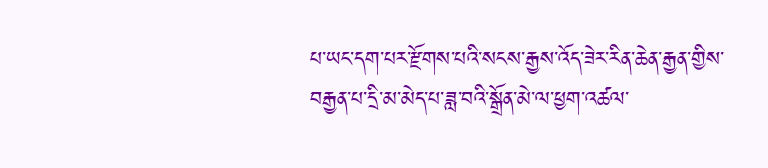པ་ཡང་དག་པར་རྫོགས་པའི་སངས་རྒྱས་འོད་ཟེར་རིན་ཆེན་རྒྱན་གྱིས་བརྒྱན་པ་དྲི་མ་མེད་པ་ཟླ་བའི་སྒྲོན་མེ་ལ་ཕྱག་འཚལ་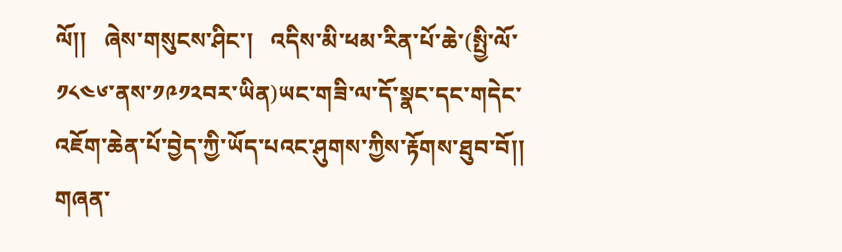ལོ།།   ཞེས་གསུངས་ཤིང་།   འདིས་མི་ཕམ་རིན་པོ་ཆེ་(སྤྱི་ལོ་༡༨༤༦་ནས་༡༩༡༢བར་ཡིན)ཡང་གཟི་ལ་དོ་སྣང་དང་གདེང་འཇོག་ཆེན་པོ་བྱེད་ཀྱི་ཡོད་པའང་ཤུགས་ཀྱིས་རྟོགས་ཐུབ་བོ།།
གཞན་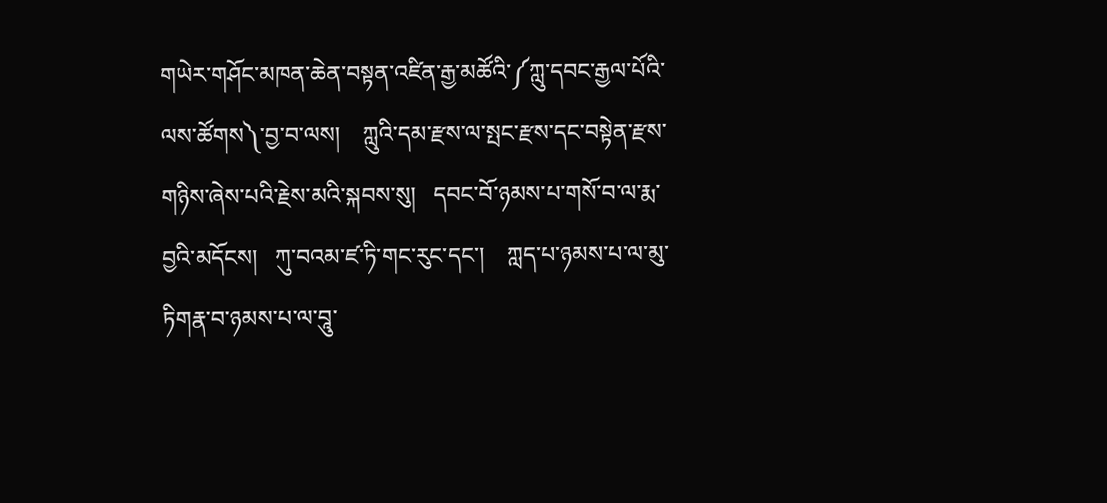གཡེར་གཤོང་མཁན་ཆེན་བསྟན་འཛིན་རྒྱ་མཚོའི་༼ཀླུ་དབང་རྒྱལ་པོའི་ལས་ཚོགས༽་བྱ་བ་ལས།    ཀླུའི་དམ་རྫས་ལ་སྤང་རྫས་དང་བསྟེན་རྫས་གཉིས་ཞེས་པའི་རྗེས་མའི་སྐབས་སུ།   དབང་བོ་ཉམས་པ་གསོ་བ་ལ་རྨ་བྱའི་མདོངས།   ཀུ་བའམ་ཛ་ཏི་གང་རུང་དང་།    ཀླད་པ་ཉམས་པ་ལ་མུ་ཏིགརྣ་བ་ཉམས་པ་ལ་བཱུ་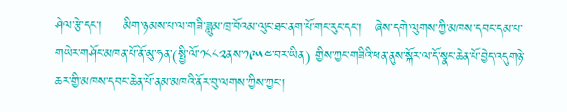ཤེལ་རྩེ་དང་།     མིག་ཉམས་པ་ལ་གཟི་ཟླུམ་ཁྲ་བོའམ་ལུང་ཐང་ནག་པོ་གང་རུང་དང་།   ཞེས་དགེ་ལུགས་ཀྱི་མཁས་དབང་དམ་པ་གཡེར་གཤོང་མཁན་པོ་ནོ་མུ་ཧན་(སྤྱི་ལོ་༡༨༨༢ནས་༡༩༥༤་བར་ཡིན) གྱིས་ཀྱང་གཟིའི་ཕན་ནུས་སྐོར་ལ་དོ་སྣང་ཆེན་པོ་བྱེད་འདུགཉེ་ཆར་གྱི་མཁས་དབང་ཆེན་པོ་ནམ་མཁའི་ནོར་བུ་ལགས་ཀྱིས་ཀྱང་།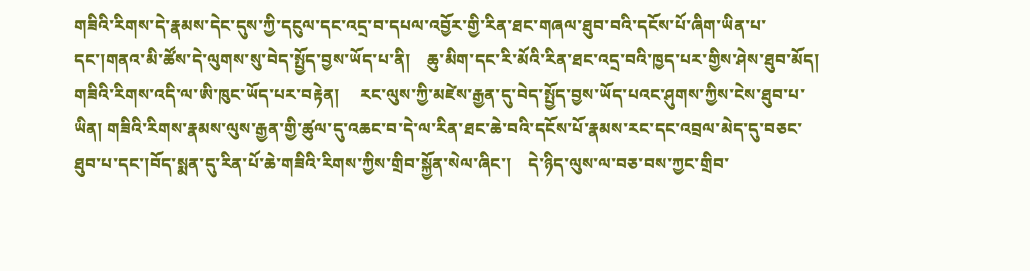གཟིའི་རིགས་དེ་རྣམས་དེང་དུས་ཀྱི་དངུལ་དང་འདྲ་བ་དཔལ་འབྱོར་གྱི་རིན་ཐང་གཞལ་ཐུབ་བའི་དངོས་པོ་ཞིག་ཡིན་པ་དང་།གནའ་མི་ཚོས་དེ་ལུགས་སུ་བེད་སྤྱོད་བྱས་ཡོད་པ་ནི།    ཆུ་མིག་དང་རི་མོའི་རིན་ཐང་འདྲ་བའི་ཁྱད་པར་གྱིས་ཤེས་ཐུབ་མོད། གཟིའི་རིགས་འདི་ལ་ཨི་ཁུང་ཡོད་པར་བརྟེན།     རང་ལུས་ཀྱི་མཛེས་རྒྱན་དུ་བེད་སྤྱོད་བྱས་ཡོད་པའང་ཤུགས་ཀྱིས་ངེས་ཐུབ་པ་ཡིན། གཟིའི་རིགས་རྣམས་ལུས་རྒྱན་གྱི་ཚུལ་དུ་འཆང་བ་དེ་ལ་རིན་ཐང་ཆེ་བའི་དངོས་པོ་རྣམས་རང་དང་འབྲལ་མེད་དུ་བཅང་ཐུབ་པ་དང་།བོད་སྨན་དུ་རིན་པོ་ཆེ་གཟིའི་རིགས་ཀྱིས་གྲིབ་སྐྱོན་སེལ་ཞིང་།    དེ་ཉིད་ལུས་ལ་བཅ་བས་ཀྱང་གྲིབ་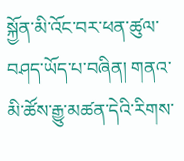སྐྱོན་མི་འོང་བར་ཕན་ཚུལ་བཤད་ཡོད་པ་བཞིན། གནའ་མི་ཚོས་རྒྱུ་མཚན་དེའི་རིགས་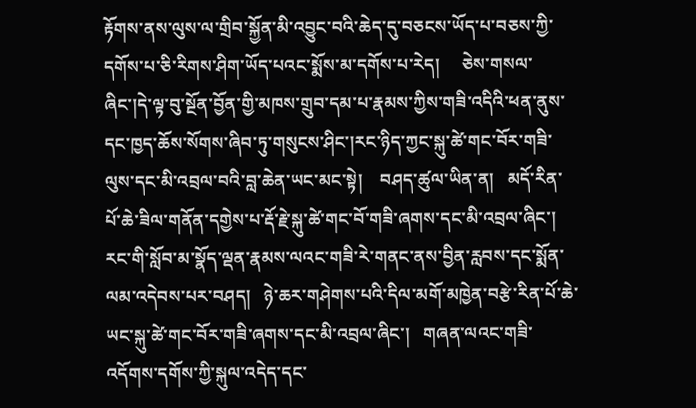རྟོགས་ནས་ལུས་ལ་གྲིབ་སྐྱོན་མི་འབྱུང་བའི་ཆེད་དུ་བཅངས་ཡོད་པ་བཅས་ཀྱི་དགོས་པ་ཅི་རིགས་ཤིག་ཡོད་པའང་སྨོས་མ་དགོས་པ་རེད།     ཅེས་གསལ་ཞིང་།དེ་ལྟ་བུ་སྔོན་བྱོན་གྱི་མཁས་གྲུབ་དམ་པ་རྣམས་ཀྱིས་གཟི་འདིའི་ཕན་ནུས་དང་ཁྱད་ཆོས་སོགས་ཞིབ་ཏུ་གསུངས་ཤིང་།རང་ཉིད་ཀྱང་སྐུ་ཚེ་གང་བོར་གཟི་ལུས་དང་མི་འབྲལ་བའི་བླ་ཆེན་ཡང་མང་སྟེ།    བཤད་ཚུལ་ཡིན་ན།   མདོ་རིན་པོ་ཆེ་ཟིལ་གནོན་དགྱེས་པ་རྡོ་རྗེ་སྐུ་ཚེ་གང་བོ་གཟི་ཞགས་དང་མི་འབྲལ་ཞིང་།    རང་གི་སློབ་མ་སྣོད་ལྡན་རྣམས་ལའང་གཟི་རེ་གནང་ནས་བྱིན་རླབས་དང་སྨོན་ལམ་འདེབས་པར་བཤད།   ཉེ་ཆར་གཤེགས་པའི་དིལ་མགོ་མཁྱེན་བརྩེ་རིན་པོ་ཆེ་ཡང་སྐུ་ཚེ་གང་བོར་གཟི་ཞགས་དང་མི་འབྲལ་ཞིང་།   གཞན་ལའང་གཟི་ འདོགས་དགོས་ཀྱི་སྐུལ་འདེད་དང་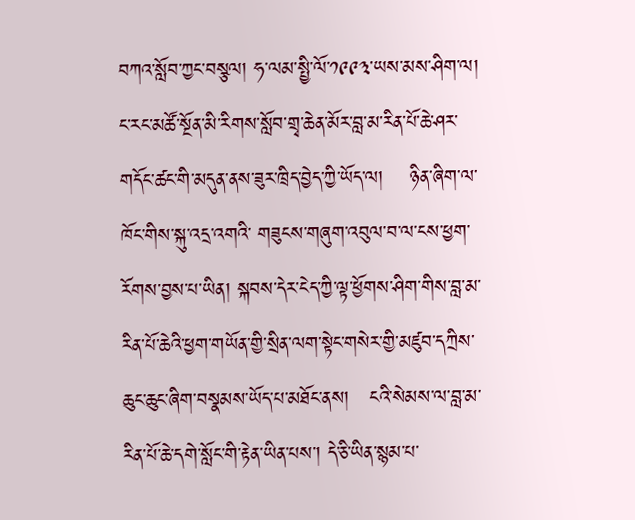བཀའ་སློབ་ཀྱང་བསྩལ། ཧ་ལམ་སྤྱི་ལོ་༡༩༩༣་ཡས་མས་ཤིག་ལ།   ང་རང་མཚོ་སྔོན་མི་རིགས་སློབ་གྲྭ་ཆེན་མོར་བླ་མ་རིན་པོ་ཆེ་ཤར་གདོང་ཚང་གི་མདུན་ནས་ཟུར་ཁྲིད་བྱེད་ཀྱི་ཡོད་ལ།    ཉིན་ཞིག་ལ་ཁོང་གིས་སྐུ་འདྲ་འགའི་ གཟུངས་གཞུག་འབུལ་བ་ལ་ངས་ཕྱག་རོགས་བྱས་པ་ཡིན། སྐབས་དེར་ངེད་ཀྱི་ལྟ་ཕྱོགས་ཤིག་གིས་བླ་མ་རིན་པོ་ཆེའི་ཕྱག་གཡོན་གྱི་སྲིན་ལག་སྟེང་གསེར་གྱི་མཛུབ་དཀྲིས་ཆུང་ཆུང་ཞིག་བསྣམས་ཡོད་པ་མཐོང་ནས།   ངའི་སེམས་ལ་བླ་མ་རིན་པོ་ཆེ་དགེ་སློང་གི་རྟེན་ཡིན་པས་། དེ་ཅི་ཡིན་སྙམ་པ་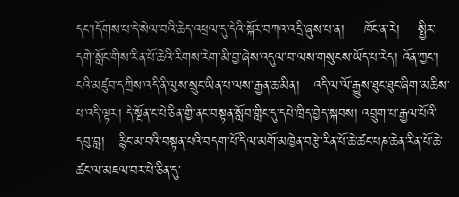དང་།དོགས་པ་དེ་སེལ་བའི་ཆེད་འཕྲལ་དུ་དེའི་སྐོར་བཀའ་འདྲི་ཞུས་པ་ན།    ཁོང་ན་རེ།    སྤྱིར་དགེ་སློང་གིས་རིན་པོ་ཆེའི་རིགས་རེག་མི་བྱ་ཞེས་འདུལ་བ་ལས་གསུངས་ཡོད་པ་རེད། འོན་ཀྱང་། ངའི་མཛུབ་དཀྲིས་འདི་ནི་ལུས་སྲུང་ཡིན་པ་ལས་རྒྱན་ཆ་མིན།   འདི་ལ་ལོ་རྒྱུས་ཐུང་ཐུང་ཞིག་མཆིས་པ་འདི་ལྟར། དེ་སྔོན་ང་པེ་ཅིན་གྱི་ནང་བསྟན་སློབ་གླིང་དུ་དཔེ་ཁྲིད་བྱེད་སྐབས། འབྲུག་པ་རྒྱལ་པོའི་དབུ་བླ།   རྙིང་མ་བའི་བསྟན་པའི་བདག་པོ་དིལ་མགོ་མཁྱེན་བརྩེ་རིན་པོ་ཆེ་ཚང་པཎ་ཆེན་རིན་པོ་ཆེ་ཚང་ལ་མཇལ་བར་པེ་ཅིན་དུ་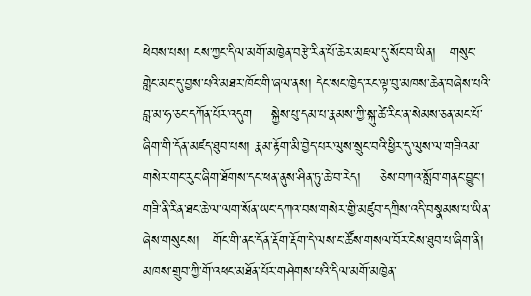ཕེབས་པས། ངས་ཀྱང་དིལ་མགོ་མཁྱེན་བརྩེ་རིན་པོ་ཆེར་མཇལ་དུ་སོང་བ་ཡིན།   གསུང་གླེང་མང་དུ་བྱས་པའི་མཐར་ཁོང་གི་ཞལ་ནས། དེང་སང་ཁྱེད་རང་ལྟ་བུ་མཁས་ཆེན་བཞེས་པའི་བླ་མ་ཧ་ཅང་དཀོན་པོར་འདུག    སྐྱེས་པུ་དམ་པ་རྣམས་ཀྱི་སྐུ་ཚེ་རིང་ན་སེམས་ཅན་མང་པོ་ཞིག་གི་དོན་མཛད་ཐུབ་པས། རྣམ་རྟོག་མི་བྱེད་པར་ལུས་སྲུང་བའི་ཕྱིར་དུ་ལུས་ལ་གཟིའམ་གསེར་གང་རུང་ཞིག་ཐོགས་དང་ཕན་ནུས་ཤིན་ཏུ་ཆེ་བ་རེད།    ཅེས་བཀའ་སློབ་གནང་བྱུང་། གཟི་ནི་རིན་ཐང་ཆེ་ལ་ལག་སོན་ཡང་དཀའ་བས་གསེར་གྱི་མཛུབ་དཀྲིས་འདི་བསྣམས་པ་ཡིན་ཞེས་གསུངས།   གོང་གི་ནང་དོན་རྡོག་རྡོག་དེ་ལས་ང་ཚོས་གསལ་བོར་ངེས་ཐུབ་པ་ཞིག་ནི།    མཁས་གྲུབ་ཀྱི་གོ་འཕང་མཐོན་པོར་གཤེགས་པའི་དིལ་མགོ་མཁྱེན་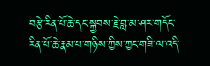བརྩེ་རིན་པོ་ཆེ་དང་སྐྱབས་རྗེ་བླ་མ་ཤར་གདོང་རིན་པོ་ཆེ་རྣམ་པ་གཉིས་ཀྱིས་ཀྱང་གཟི་ལ་འདི་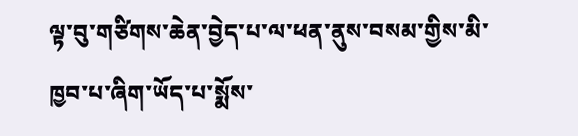ལྟ་བུ་གཙིགས་ཆེན་བྱེད་པ་ལ་ཕན་ནུས་བསམ་གྱིས་མི་ཁྱབ་པ་ཞིག་ཡོད་པ་སྨོས་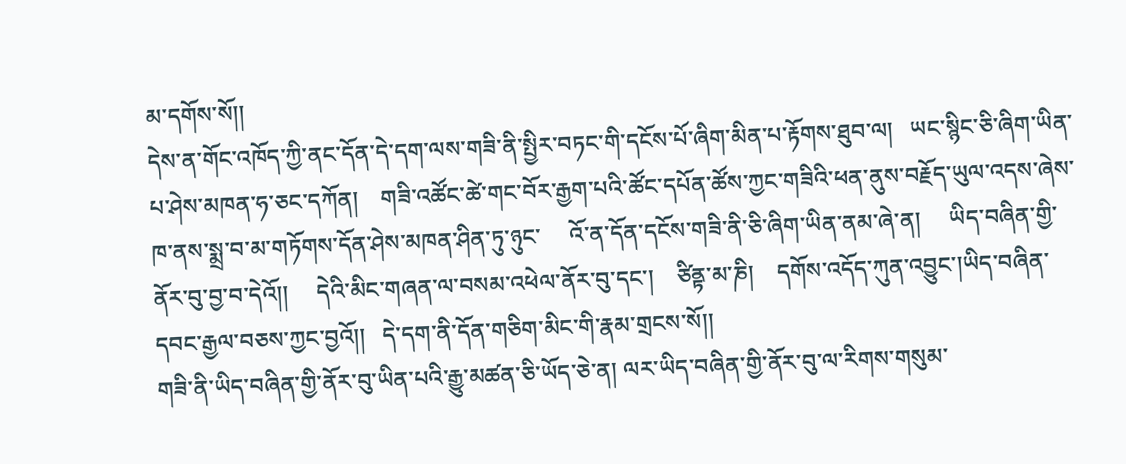མ་དགོས་སོ།།
དེས་ན་གོང་འཁོད་ཀྱི་ནང་དོན་དེ་དག་ལས་གཟི་ནི་སྤྱིར་བཏང་གི་དངོས་པོ་ཞིག་མིན་པ་རྟོགས་ཐུབ་ལ།   ཡང་སྙིང་ཅི་ཞིག་ཡིན་པ་ཤེས་མཁན་ཧ་ཅང་དཀོན།    གཟི་འཚོང་ཚེ་གང་བོར་རྒྱག་པའི་ཚོང་དཔོན་ཚོས་ཀྱང་གཟིའི་ཕན་ནུས་བརྗོད་ཡུལ་འདས་ཞེས་ཁ་ནས་སྨྲ་བ་མ་གཏོགས་དོན་ཤེས་མཁན་ཤིན་ཏུ་ཉུང་     འོ་ན་དོན་དངོས་གཟི་ནི་ཅི་ཞིག་ཡིན་ནམ་ཞེ་ན།     ཡིད་བཞིན་གྱི་ནོར་བུ་བྱ་བ་དེའོ།།     དེའི་མིང་གཞན་ལ་བསམ་འཕེལ་ནོར་བུ་དང་།    ཙིནྟ་མ་ཎི།    དགོས་འདོད་ཀུན་འབྱུང་།ཡིད་བཞིན་དབང་རྒྱལ་བཅས་ཀྱང་བྱའོ།།   དེ་དག་ནི་དོན་གཅིག་མིང་གི་རྣམ་གྲངས་སོ།།
གཟི་ནི་ཡིད་བཞིན་གྱི་ནོར་བུ་ཡིན་པའི་རྒྱུ་མཚན་ཅི་ཡོད་ཅེ་ན། ལར་ཡིད་བཞིན་གྱི་ནོར་བུ་ལ་རིགས་གསུམ་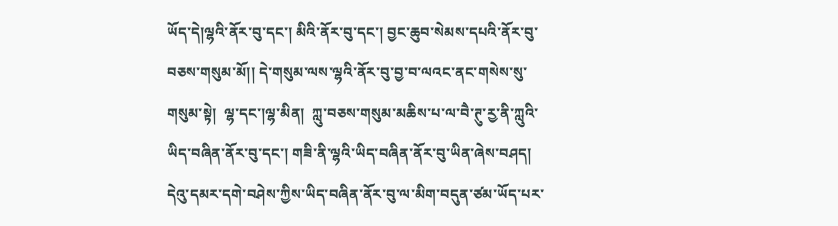ཡོད་དེ།ལྷའི་ནོར་བུ་དང་། མིའི་ནོར་བུ་དང་། བྱང་ཆུབ་སེམས་དཔའི་ནོར་བུ་བཅས་གསུམ་མོ།། དེ་གསུམ་ལས་ལྷའི་ནོར་བུ་བྱ་བ་ལའང་ནང་གསེས་སུ་གསུམ་སྟེ།  ལྷ་དང་།ལྷ་མིན།  ཀླུ་བཅས་གསུམ་མཆིས་པ་ལ་བཻ་ཊུ་རྱ་ནི་ཀླུའི་ཡིད་བཞིན་ནོར་བུ་དང་། གཟི་ནི་ལྷའི་ཡིད་བཞིན་ནོར་བུ་ཡིན་ཞེས་བཤད།   དེའུ་དམར་དགེ་བཤེས་ཀྱིས་ཡིད་བཞིན་ནོར་བུ་ལ་མིག་བདུན་ཙམ་ཡོད་པར་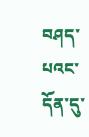བཤད་པའང་དོན་དུ་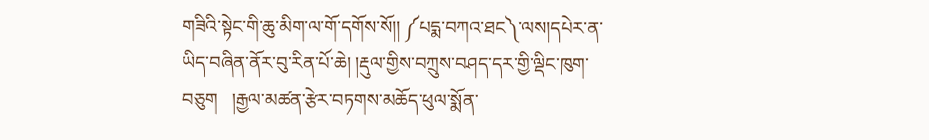གཟིའི་སྟེང་གི་ཆུ་མིག་ལ་གོ་དགོས་སོ།། ༼པདྨ་བཀའ་ཐང༽་ལས།དཔེར་ན་ཡིད་བཞིན་ནོར་བུ་རིན་པོ་ཆེ། །རྡུལ་གྱིས་བཀྲུས་བཤད་དར་གྱི་ལྡིང་ཁུག་བཅུག   །རྒྱལ་མཚན་རྩེར་བཏགས་མཆོད་ཕུལ་སྨོན་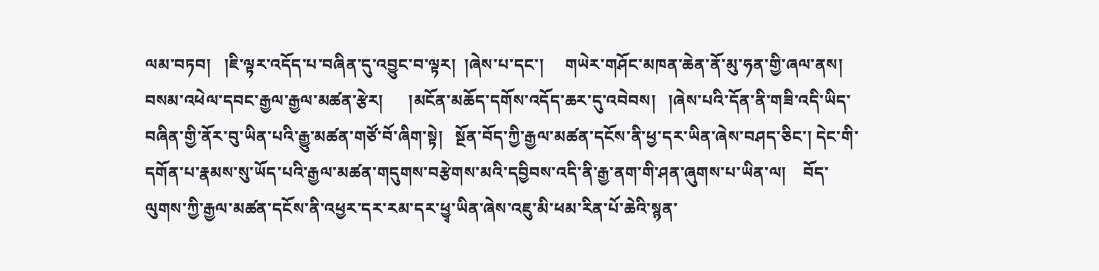ལམ་བཏབ།   །ཇི་ལྟར་འདོད་པ་བཞིན་དུ་འབྱུང་བ་ལྟར།  །ཞེས་པ་དང་།     གཡེར་གཤོང་མཁན་ཆེན་ནོ་མུ་ཧན་གྱི་ཞལ་ནས།    བསམ་འཕེལ་དབང་རྒྱལ་རྒྱལ་མཚན་རྩེར།      །མངོན་མཆོད་དགོས་འདོད་ཆར་དུ་འབེབས།   །ཞེས་པའི་དོན་ནི་གཟི་འདི་ཡིད་བཞིན་གྱི་ནོར་བུ་ཡིན་པའི་རྒྱུ་མཚན་གཙོ་བོ་ཞིག་སྟེ།   སྔོན་བོད་ཀྱི་རྒྱལ་མཚན་དངོས་ནི་ཕྱ་དར་ཡིན་ཞེས་བཤད་ཅིང་། དེང་གི་དགོན་པ་རྣམས་སུ་ཡོད་པའི་རྒྱལ་མཚན་གདུགས་བརྩེགས་མའི་དབྱིབས་འདི་ནི་རྒྱ་ནག་གི་ཤན་ཞུགས་པ་ཡིན་ལ།    བོད་ལུགས་ཀྱི་རྒྱལ་མཚན་དངོས་ནི་འཕྱར་དར་རམ་དར་ཕྱྭ་ཡིན་ཞེས་འཇུ་མི་ཕམ་རིན་པོ་ཆེའི་སྙན་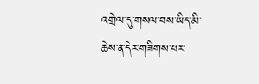འགྲེལ་དུ་གསལ་བས་ཡིད་མི་ཆེས་ན་དེར་གཟིགས་པར་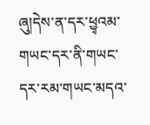ཞུ།དེས་ན་དར་ཕྱྭའམ་གཡང་དར་ནི་གཡང་དར་རམ་གཡང་མདའ་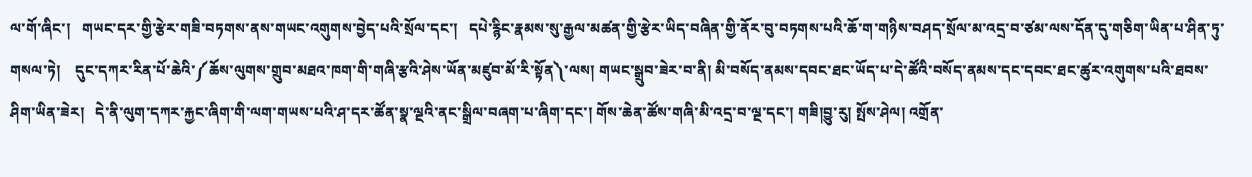ལ་གོ་ཞིང་།   གཡང་དར་གྱི་རྩེར་གཟི་བཏགས་ནས་གཡང་འགུགས་བྱེད་པའི་སྲོལ་དང་།   དཔེ་རྙིང་རྣམས་སུ་རྒྱལ་མཚན་གྱི་རྩེར་ཡིད་བཞིན་གྱི་ནོར་བུ་བཏགས་པའི་ཆོ་ག་གཉིས་བཤད་སྲོལ་མ་འདྲ་བ་ཙམ་ལས་དོན་དུ་གཅིག་ཡིན་པ་ཤིན་ཏུ་གསལ་ཏེ།    དུང་དཀར་རིན་པོ་ཆེའི་༼ཆོས་ལུགས་གྲུབ་མཐའ་ཁག་གི་གཞི་རྩའི་ཤེས་ཡོན་མཛུབ་མོ་རི་སྟོན༽་ལས། གཡང་སྒྲུབ་ཟེར་བ་ནི། མི་བསོད་ནམས་དབང་ཐང་ཡོད་པ་དེ་ཚོའི་བསོད་ནམས་དང་དབང་ཐང་ཚུར་འགུགས་པའི་ཐབས་ཤིག་ཡིན་ཟེར།   དེ་ནི་ལུག་དཀར་རྐྱང་ཞིག་གི་ལག་གཡས་པའི་ཤ་དར་ཚོན་སྣ་ལྔའི་ནང་སྒྲིལ་བཞག་པ་ཞིག་དང་། གོས་ཆེན་ཚོས་གཞི་མི་འདྲ་བ་ལྔ་དང་། གཟི།བྱུ་རུ། སྤོས་ཤེལ། འགྲོན་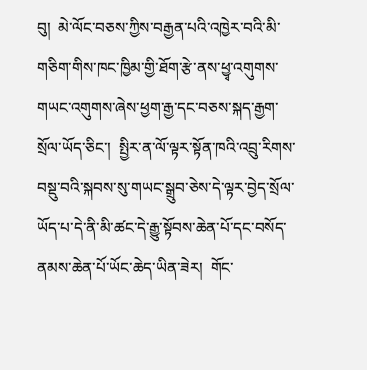བུ།  མེ་ལོང་བཅས་ཀྱིས་བརྒྱན་པའི་འཁྱེར་བའི་མི་གཅིག་གིས་ཁང་ཁྱིམ་གྱི་ཐོག་རྩེ་ནས་ཕྱྭ་འགུགས་གཡང་འགུགས་ཞེས་ཕྱག་རྒྱ་དང་བཅས་སྐད་རྒྱག་སྲོལ་ཡོད་ཅིང་།  སྤྱིར་ན་ལོ་ལྟར་སྟོན་ཁའི་འབྲུ་རིགས་བསྡུ་བའི་སྐབས་སུ་གཡང་སྒྲུབ་ཅེས་དེ་ལྟར་བྱེད་སྲོལ་ཡོད་པ་དེ་ནི་མི་ཚང་དེ་རྒྱུ་སྟོབས་ཆེན་པོ་དང་བསོད་ནམས་ཆེན་པོ་ཡོང་ཆེད་ཡིན་ཟེར།  གོང་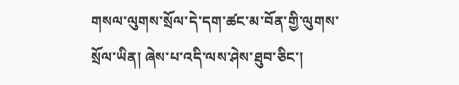གསལ་ལུགས་སྲོལ་དེ་དག་ཚང་མ་བོན་གྱི་ལུགས་སྲོལ་ཡིན། ཞེས་པ་འདི་ལས་ཤེས་ཐུབ་ཅིང་།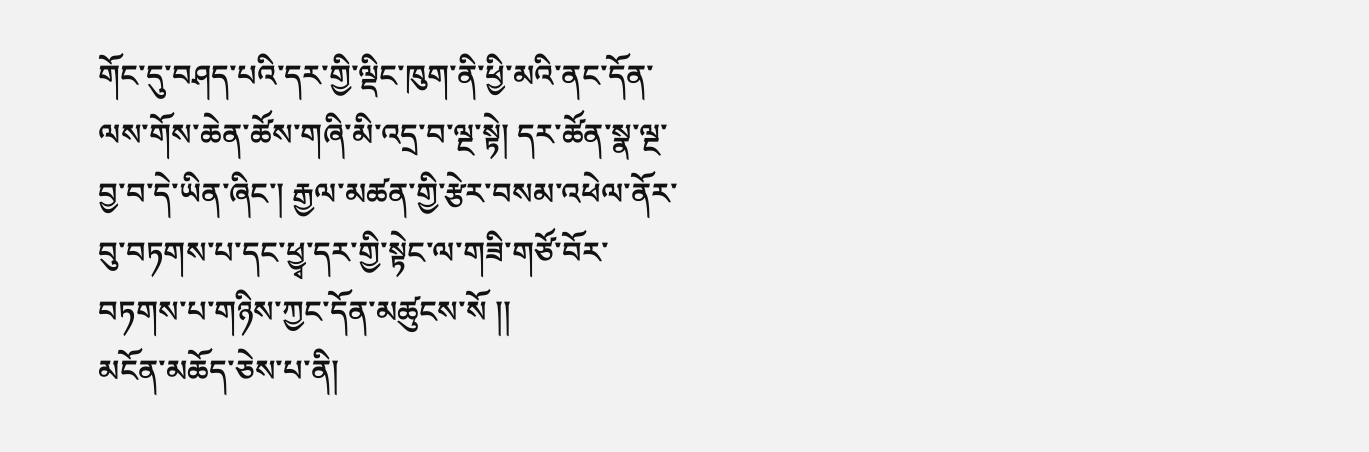གོང་དུ་བཤད་པའི་དར་གྱི་ལྡིང་ཁུག་ནི་ཕྱི་མའི་ནང་དོན་ལས་གོས་ཆེན་ཚོས་གཞི་མི་འདྲ་བ་ལྔ་སྟེ། དར་ཚོན་སྣ་ལྔ་བྱ་བ་དེ་ཡིན་ཞིང་། རྒྱལ་མཚན་གྱི་རྩེར་བསམ་འཕེལ་ནོར་བུ་བཏགས་པ་དང་ཕྱྭ་དར་གྱི་སྟེང་ལ་གཟི་གཙོ་བོར་བཏགས་པ་གཉིས་ཀྱང་དོན་མཚུངས་སོ །།
མངོན་མཆོད་ཅེས་པ་ནི།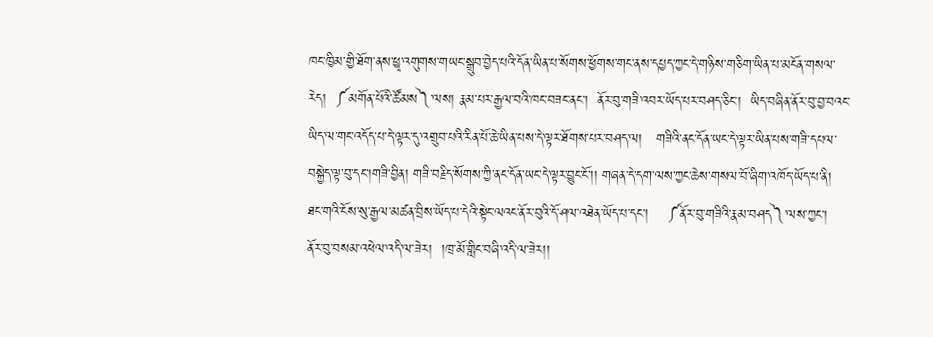ཁང་ཁྱིམ་གྱི་ཐོག་ནས་ཕྱྭ་འགུགས་གཡང་སྒྲུབ་བྱེད་པའི་དོན་ཡིན་པ་སོགས་ཕྱོགས་གང་ནས་དཔྱད་ཀྱང་དེ་གཉིས་གཅིག་ཡིན་པ་མངོན་གསལ་རེད།  ༼མགོན་པོའི་ཚོམས༽་ལས། རྣམ་པར་རྒྱལ་བའི་ཁང་བཟང་ནང་།  ནོར་བུ་གཟི་འབར་ཡོད་པར་བཤད་ཅིང་།  ཡིད་བཞིན་ནོར་བུ་བྱ་བའང་ཡིད་ལ་གང་འདོད་པ་དེ་ལྟར་དུ་འགྲུབ་པའི་རིན་པོ་ཆེ་ཡིན་པས་དེ་ལྟར་ཐོགས་པར་བཤད་ལ།   གཟིའི་ནང་དོན་ཡང་དེ་ལྟར་ཡིན་པས་གཟི་དཔལ་བསྐྱེད་ལྟ་བུ་དང་།གཟི་བྱིན། གཟི་བརྗིད་སོགས་ཀྱི་ནང་དོན་ཡང་དེ་ལྟར་བྱུང་ངོ་།། གཞན་དེ་དག་ལས་ཀྱང་ཆེས་གསལ་བོ་ཞིག་འཁོད་ཡོད་པ་ནི། ཐང་གའི་ངོས་སུ་རྒྱལ་མཚན་བྲིས་ཡོད་པ་དེའི་སྟེང་ལའང་ནོར་བུའི་དོ་ཤལ་འཐེན་ཡོད་པ་དང་།    ༼ནོར་བུ་གཟིའི་རྣམ་བཤད༽་ལས་ཀྱང་།   ནོར་བུ་བསམ་འཕེལ་འདི་ལ་ཟེར།  །ཁྲ་མོ་གླིང་བཞི་འདི་ལ་ཟེར།།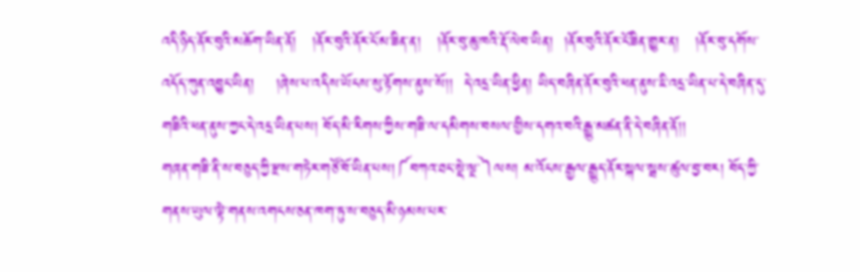འདི་ཉིད་ནོར་བུའི་མཆོག་ཡིན་ནོ།   །ནོར་བུའི་ནོར་ངོ་མ་ཟིན་ན།   །ནོར་བུ་ཆུ་ཁའི་རྡོ་ལེབ་ཡིན།  །ནོར་བུའི་ནོར་ངོ་ཟིན་གྱུར་ན།   །ནོར་བུ་དགོས་འདོད་ཀུན་འབྱུང་ཡིན།    །ཞེས་པ་འདིས་ཡོངས་སུ་རྟོགས་ནུས་སོ།།  དེ་འདྲ་ཡིན་ཕྱིན། ཡིད་བཞིན་ནོར་བུའི་ཕན་ནུས་ཇི་འདྲ་ཡིན་པ་དེ་བཞིན་དུ་གཟིའི་ཕན་ནུས་ཀྱང་དེ་འདྲ་ཡིན་པས། བོད་མི་རིགས་ཀྱིས་གཟི་ལ་དམིགས་བསལ་གྱིས་དགའ་བའི་རྒྱུ་མཚན་ནི་དེ་བཞིན་ནོ།།
གཞན་གཟི་ནི་ས་བཅུད་ཀྱི་རྫས་གཏེར་གཙོ་བོ་ཡིན་པས།༼བཀའ་ཐང་སྡེ་ལྔ་༽ལས། མ་འོངས་རྒྱལ་རྒྱུད་ནོར་སྐལ་སྦས་ཚུལ་བྱ་བར། བོད་ཀྱི་གནས་ཡུལ་ལྟེ་གནས་འགངས་ཅན་ཁག་ཏུ་ས་བཅུད་མི་ཉམས་པར་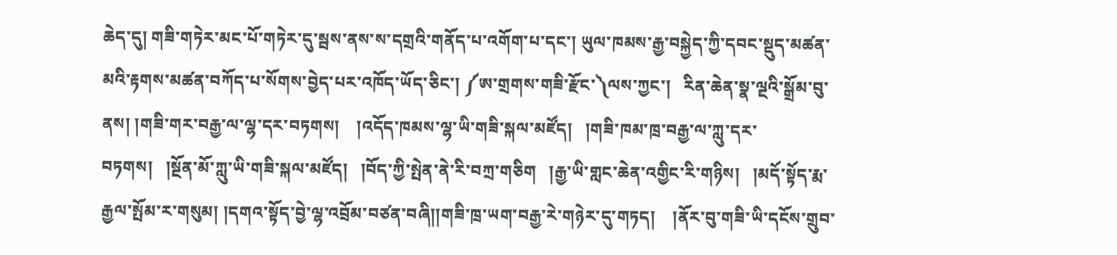ཆེད་དུ། གཟི་གཏེར་མང་པོ་གཏེར་དུ་སྦས་ནས་ས་དགྲའི་གནོད་པ་འགོག་པ་དང་། ཡུལ་ཁམས་རྒྱ་བསྐྱེད་ཀྱི་དབང་སྡུད་མཚན་མའི་རྟགས་མཚན་བཀོད་པ་སོགས་བྱེད་པར་འཁོད་ཡོད་ཅིང་། ༼ཨ་གྲགས་གཟི་རྫོང་༽ལས་ཀྱང་།   རིན་ཆེན་སྣ་ལྔའི་སྒྲོམ་བུ་ནས། །གཟི་གར་བརྒྱ་ལ་ལྷ་དར་བཏགས།    །འདོད་ཁམས་ལྷ་ཡི་གཟི་སྐལ་མཛོད།   །གཟི་ཁམ་ཁྲ་བརྒྱ་ལ་ཀླུ་དར་བཏགས།   །སྔོན་མོ་ཀླུ་ཡི་གཟི་སྐལ་མཛོད།   །བོད་ཀྱི་སྤེན་ནེ་རི་བཀྲ་གཅིག   །རྒྱ་ཡི་གླང་ཆེན་འགྱིང་རི་གཉིས།   །མདོ་སྟོད་རྨ་རྒྱལ་སྤོམ་ར་གསུམ། །དགའ་སྟོད་བྱེ་ལྷ་འབྲོམ་བཙན་བཞི།།གཟི་ཁྲ་ཡག་བརྒྱ་རེ་གཉེར་དུ་གཏད།    །ནོར་བུ་གཟི་ཡི་དངོས་གྲུབ་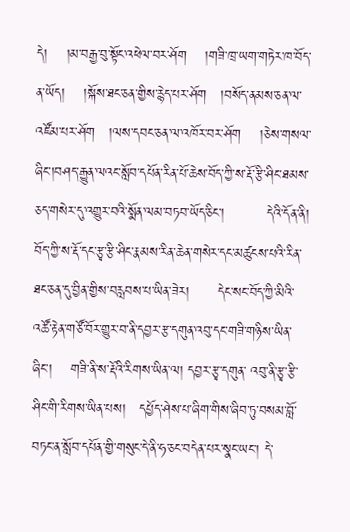དེ།    །མ་བརྒྱ་བུ་སྟོང་འཕེལ་བར་ཤོག    །གཟི་ཁྲ་ཡག་གཏེར་ཁ་བོད་ན་ཡོད།    །སྐོས་ཐང་ཅན་གྱིས་རྙེད་པར་ཤོག   །བསོད་ནམས་ཅན་ལ་འཛོམ་པར་ཤོག   །ལས་དབང་ཅན་ལ་འཁོར་བར་ཤོག    །ཅེས་གསལ་ཞིང་།བཤད་རྒྱུན་ལའང་སློབ་དཔོན་རིན་པོ་ཆེས་བོད་ཀྱི་ས་རྡོ་རྩི་ཤིང་ཐམས་ཅད་གསེར་དུ་འགྱུར་བའི་སྨོན་ལམ་བཏབ་ཡོད་ཅིང་།         དེའི་དོན་ནི།    བོད་ཀྱི་ས་རྡོ་དང་རྩྭ་རྩི་ཤིང་རྣམས་རིན་ཆེན་གསེར་དང་མཚུངས་པའི་རིན་ཐང་ཅན་དུ་བྱིན་གྱིས་བརླབས་པ་ཡིན་ཟེར།      དེང་སང་བོད་ཀྱི་མིའི་འཚོ་རྟེན་གཙོ་བོར་གྱུར་བ་ནི་དབྱར་རྩ་དགུན་འབུ་དང་གཟི་གཉིས་ཡིན་ཞིང་།    གཟི་ནི་ས་རྡོའི་རིགས་ཡིན་ལ། དབྱར་རྩྭ་དགུན་ འབུ་ནི་རྩྭ་རྩི་ཤིང་གི་རིགས་ཡིན་པས།   དཔྱོད་ཤེས་པ་ཞིག་གིས་ཞིབ་ཏུ་བསམ་བློ་བཏང་ན་སློབ་དཔོན་གྱི་གསུང་དེ་ནི་ཧ་ཅང་བདེན་པར་སྣང་ཡང་། དེ་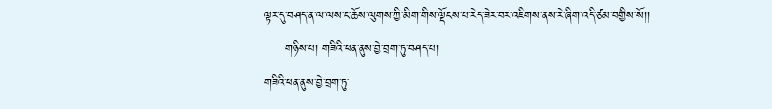ལྟར་དུ་བཤད་ན་ལ་ལས་ང་ཆོས་ལུགས་ཀྱི་མིག་གིས་ལྡོངས་པ་རེད་ཟེར་བར་འཇིགས་ནས་རེ་ཞིག་འདི་ཙམ་བགྱིས་སོ།།
     གཉིས་པ། གཟིའི་ཕན་ནུས་བྱེ་བྲག་ཏུ་བཤད་པ།
གཟིའི་ཕན་ནུས་བྱེ་བྲག་ཏུ་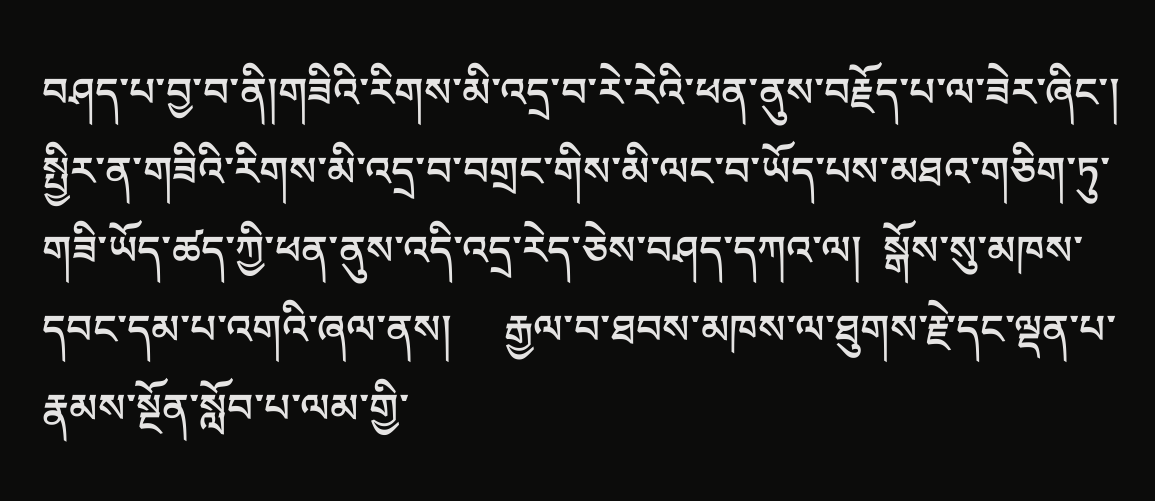བཤད་པ་བྱ་བ་ནི།གཟིའི་རིགས་མི་འདྲ་བ་རེ་རེའི་ཕན་ནུས་བརྗོད་པ་ལ་ཟེར་ཞིང་། སྤྱིར་ན་གཟིའི་རིགས་མི་འདྲ་བ་བགྲང་གིས་མི་ལང་བ་ཡོད་པས་མཐའ་གཅིག་ཏུ་གཟི་ཡོད་ཚད་ཀྱི་ཕན་ནུས་འདི་འདྲ་རེད་ཅེས་བཤད་དཀའ་ལ།  སྒོས་སུ་མཁས་དབང་དམ་པ་འགའི་ཞལ་ནས།     རྒྱལ་བ་ཐབས་མཁས་ལ་ཐུགས་རྗེ་དང་ལྡན་པ་རྣམས་སྔོན་སློབ་པ་ལམ་གྱི་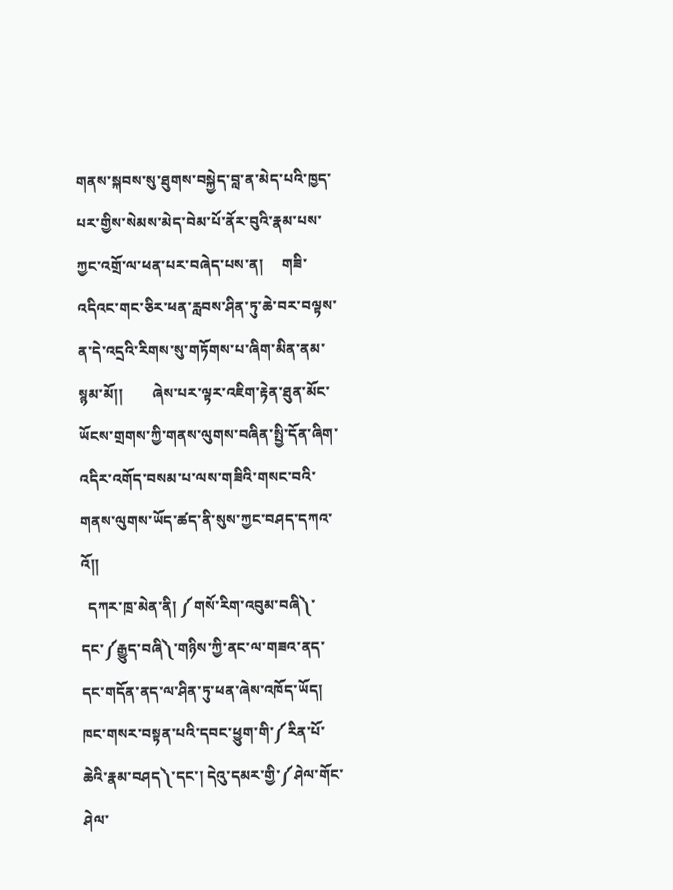གནས་སྐབས་སུ་ཐུགས་བསྐྱེད་བླ་ན་མེད་པའི་ཁྱད་པར་གྱིས་སེམས་མེད་བེམ་པོ་ནོར་བུའི་རྣམ་པས་ཀྱང་འགྲོ་ལ་ཕན་པར་བཞེད་པས་ན།     གཟི་འདིའང་གང་ཅིར་ཕན་རླབས་ཤིན་ཏུ་ཆེ་བར་བལྟས་ན་དེ་འདྲའི་རིགས་སུ་གཏོགས་པ་ཞིག་མིན་ནམ་སྙམ་མོ།།        ཞེས་པར་ལྟར་འཇིག་རྟེན་ཐུན་མོང་ཡོངས་གྲགས་ཀྱི་གནས་ལུགས་བཞིན་སྤྱི་དོན་ཞིག་འདིར་འགོད་བསམ་པ་ལས་གཟིའི་གསང་བའི་གནས་ལུགས་ཡོད་ཚད་ནི་སུས་ཀྱང་བཤད་དཀའ་འོ།།
  དཀར་ཁྲ་མེན་ནི། ༼གསོ་རིག་འབུམ་བཞི༽་དང་༼རྒྱུད་བཞི༽་གཉིས་ཀྱི་ནང་ལ་གཟའ་ནད་དང་གདོན་ནད་ལ་ཤིན་ཏུ་ཕན་ཞེས་འཁོད་ཡོད། ཁང་གསར་བསྟན་པའི་དབང་ཕྱུག་གི་༼རིན་པོ་ཆེའི་རྣམ་བཤད༽་དང་། དེའུ་དམར་གྱི་༼ཤེལ་གོང་ཤེལ་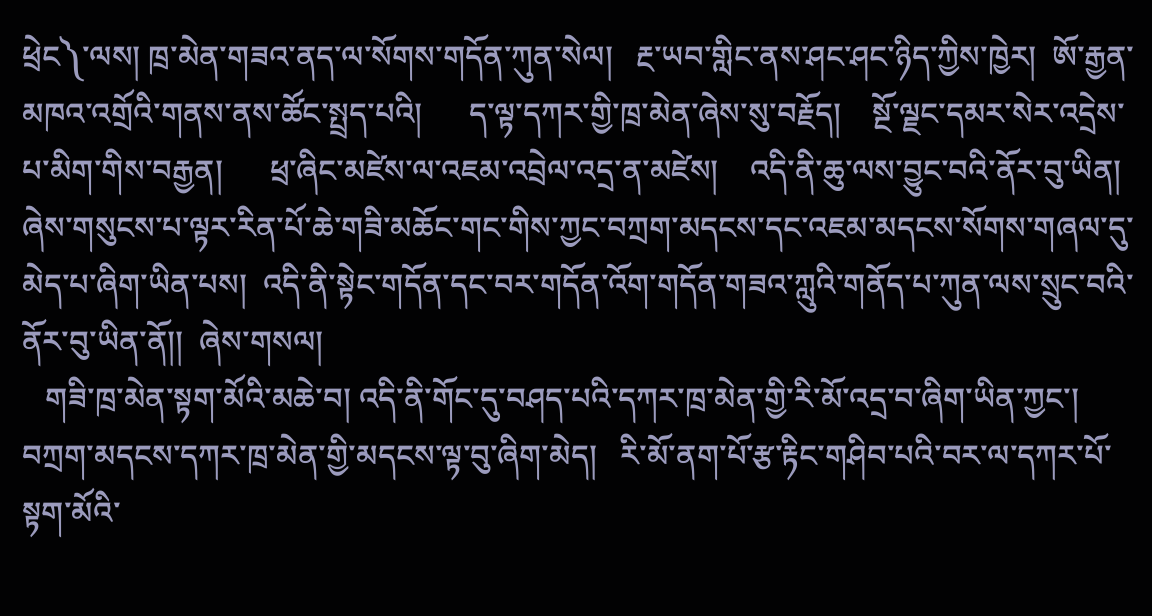ཕྲེང༽་ལས། ཁྲ་མེན་གཟའ་ནད་ལ་སོགས་གདོན་ཀུན་སེལ།   རྔ་ཡབ་གླིང་ནས་ཤང་ཤང་ཉིད་ཀྱིས་ཁྱེར།  ཨོ་རྒྱན་མཁའ་འགྲོའི་གནས་ནས་ཚོང་སྤྲད་པའི།      ད་ལྟ་དཀར་གྱི་ཁྲ་མེན་ཞེས་སུ་བརྗོད།    སྔོ་ལྗང་དམར་སེར་འདྲེས་པ་མིག་གིས་བརྒྱན།      ཕྲ་ཞིང་མཛེས་ལ་འཇམ་འབྲེལ་འདྲ་ན་མཛེས།    འདི་ནི་ཆུ་ལས་བྱུང་བའི་ནོར་བུ་ཡིན།  ཞེས་གསུངས་པ་ལྟར་རིན་པོ་ཆེ་གཟི་མཆོང་གང་གིས་ཀྱང་བཀྲག་མདངས་དང་འཇམ་མདངས་སོགས་གཞལ་དུ་མེད་པ་ཞིག་ཡིན་པས།  འདི་ནི་སྟེང་གདོན་དང་བར་གདོན་འོག་གདོན་གཟའ་ཀླུའི་གནོད་པ་ཀུན་ལས་སྲུང་བའི་ནོར་བུ་ཡིན་ནོ།།  ཞེས་གསལ།
   གཟི་ཁྲ་མེན་སྟག་མོའི་མཆེ་བ། འདི་ནི་གོང་དུ་བཤད་པའི་དཀར་ཁྲ་མེན་གྱི་རི་མོ་འདྲ་བ་ཞིག་ཡིན་ཀྱང་།      བཀྲག་མདངས་དཀར་ཁྲ་མེན་གྱི་མདངས་ལྟ་བུ་ཞིག་མེད།   རི་མོ་ནག་པོ་རྩ་རྟིང་གཤིབ་པའི་བར་ལ་དཀར་པོ་སྟག་མོའི་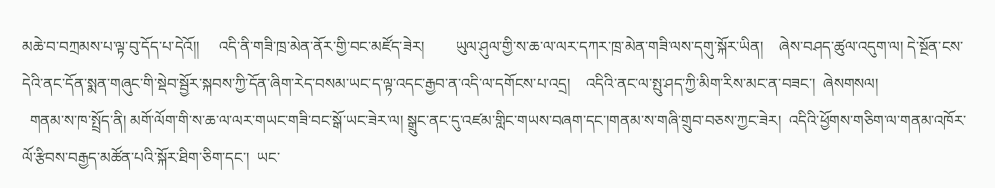མཆེ་བ་བཀྲམས་པ་ལྟ་བུ་དོད་པ་དེའོ།།     འདི་ནི་གཟི་ཁྲ་མེན་ནོར་གྱི་བང་མཛོད་ཟེར།        ཡུལ་ཤུལ་གྱི་ས་ཆ་ལ་ལར་དཀར་ཁྲ་མེན་གཟི་ལས་དགུ་སྐོར་ཡིན།    ཞེས་བཤད་ཚུལ་འདུག་ལ། དེ་སྔོན་ངས་དེའི་ནང་དོན་སྨན་གཞུང་གི་སྡེབ་སྦྱོར་སྐབས་ཀྱི་དོན་ཞིག་རེད་བསམ་ཡང་ད་ལྟ་འདང་རྒྱབ་ན་འདི་ལ་དགོངས་པ་འདྲ།    འདིའི་ནང་ལ་སྤུ་ཤད་ཀྱི་མིག་རིས་མང་ན་བཟང་།  ཞེསགསལ།
  གནམ་ས་ཁ་སྤྲོད་ནི། མགོ་ལོག་གི་ས་ཆ་ལ་ལར་གཡང་གཟི་བང་སྒོ་ཡང་ཟེར་ལ། སྒྲུང་ནང་དུ་འཛམ་གླིང་གཡས་བཞག་དང་།གནམ་ས་གཞི་གྲུབ་བཅས་ཀྱང་ཟེར།  འདིའི་ཕྱོགས་གཅིག་ལ་གནམ་འཁོར་ལོ་རྩིབས་བརྒྱད་མཚོན་པའི་སྐོར་ཐིག་ཅིག་དང་།  ཡང་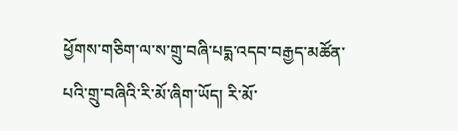ཕྱོགས་གཅིག་ལ་ས་གྲུ་བཞི་པདྨ་འདབ་བརྒྱད་མཚོན་པའི་གྲུ་བཞིའི་རི་མོ་ཞིག་ཡོད། རི་མོ་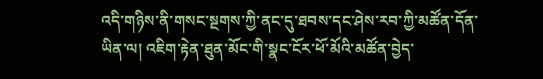འདི་གཉིས་ནི་གསང་སྔགས་ཀྱི་ནང་དུ་ཐབས་དང་ཤེས་རབ་ཀྱི་མཚོན་དོན་ཡིན་ལ། འཇིག་རྟེན་ཐུན་མོང་གི་སྣང་ངོར་ཕོ་མོའི་མཚོན་བྱེད་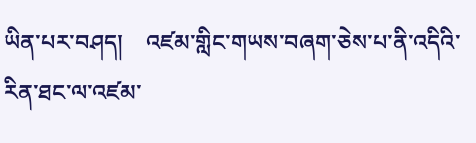ཡིན་པར་བཤད།    འཛམ་གླིང་གཡས་བཞག་ཅེས་པ་ནི་འདིའི་རིན་ཐང་ལ་འཛམ་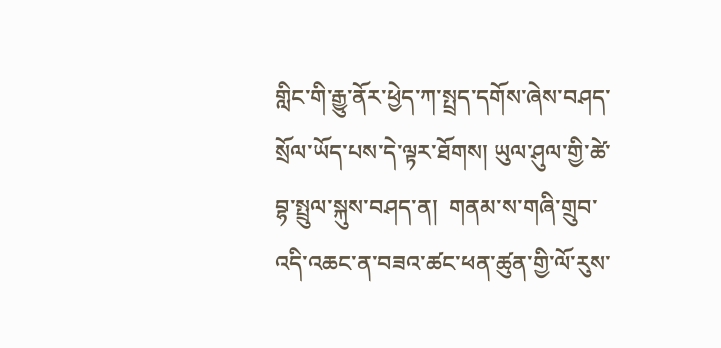གླིང་གི་རྒྱུ་ནོར་ཕྱེད་ཀ་སྤྲད་དགོས་ཞེས་བཤད་སྲོལ་ཡོད་པས་དེ་ལྟར་ཐོགས། ཡུལ་ཤུལ་གྱི་ཚེ་བྷ་སྤྲུལ་སྐུས་བཤད་ན།  གནམ་ས་གཞི་གྲུབ་འདི་འཆང་ན་བཟའ་ཚང་ཕན་ཚུན་གྱི་ལོ་རུས་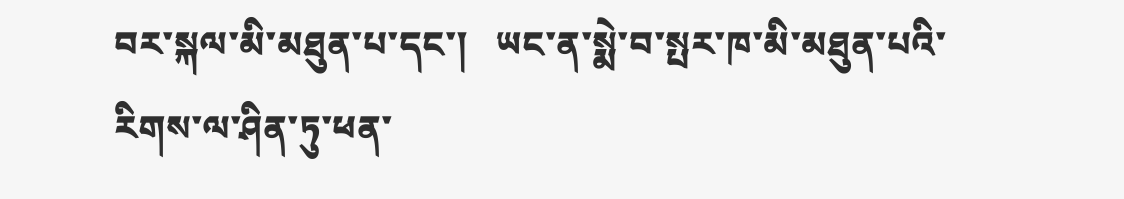བར་སྐལ་མི་མཐུན་པ་དང་།   ཡང་ན་སྨེ་བ་སྤར་ཁ་མི་མཐུན་པའི་རིགས་ལ་ཤིན་ཏུ་ཕན་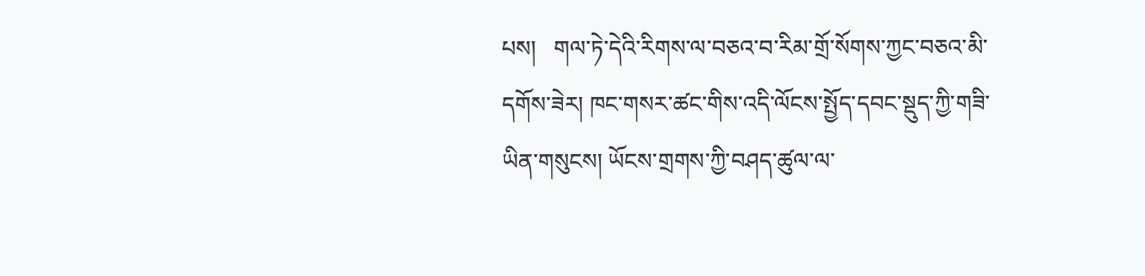པས།   གལ་ཏེ་དེའི་རིགས་ལ་བཅའ་བ་རིམ་གྲོ་སོགས་ཀྱང་བཅའ་མི་དགོས་ཟེར། ཁང་གསར་ཚང་གིས་འདི་ལོངས་སྤྱོད་དབང་སྡུད་ཀྱི་གཟི་ཡིན་གསུངས། ཡོངས་གྲགས་ཀྱི་བཤད་ཚུལ་ལ་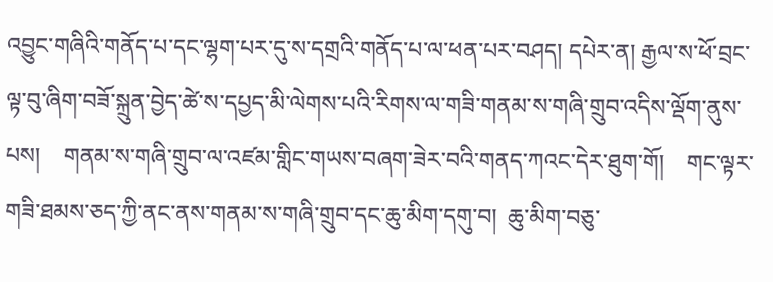འབྱུང་གཞིའི་གནོད་པ་དང་ལྷག་པར་དུ་ས་དགྲའི་གནོད་པ་ལ་ཕན་པར་བཤད། དཔེར་ན། རྒྱལ་ས་ཕོ་བྲང་ལྟ་བུ་ཞིག་བཟོ་སྐྲུན་བྱེད་ཚེ་ས་དཔྱད་མི་ལེགས་པའི་རིགས་ལ་གཟི་གནམ་ས་གཞི་གྲུབ་འདིས་ལྡོག་ནུས་པས།    གནམ་ས་གཞི་གྲུབ་ལ་འཛམ་གླིང་གཡས་བཞག་ཟེར་བའི་གནད་ཀའང་དེར་ཐུག་གོ།    གང་ལྟར་གཟི་ཐམས་ཅད་ཀྱི་ནང་ནས་གནམ་ས་གཞི་གྲུབ་དང་ཆུ་མིག་དགུ་བ།  ཆུ་མིག་བཅུ་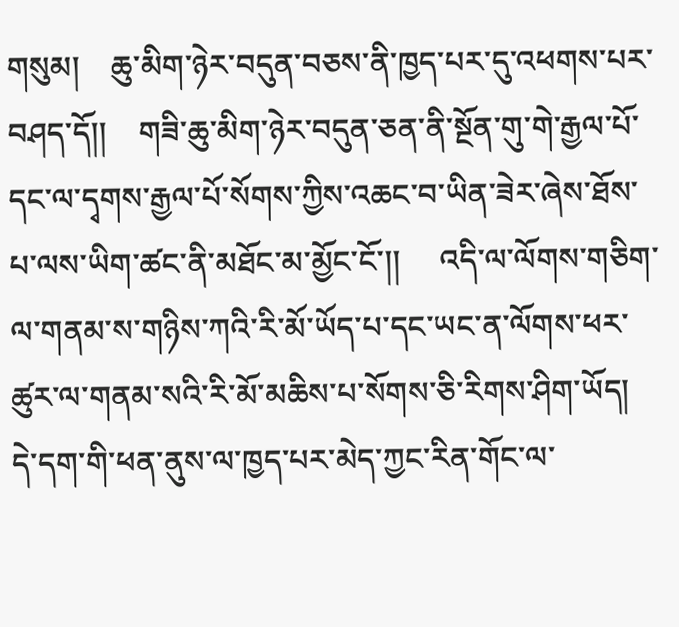གསུམ།    ཆུ་མིག་ཉེར་བདུན་བཅས་ནི་ཁྱད་པར་དུ་འཕགས་པར་བཤད་དོ།།    གཟི་ཆུ་མིག་ཉེར་བདུན་ཅན་ནི་སྔོན་གུ་གེ་རྒྱལ་པོ་དང་ལ་དྭགས་རྒྱལ་པོ་སོགས་ཀྱིས་འཆང་བ་ཡིན་ཟེར་ཞེས་ཐོས་པ་ལས་ཡིག་ཚང་ནི་མཐོང་མ་མྱོང་ངོ་།།     འདི་ལ་ལོགས་གཅིག་ལ་གནམ་ས་གཉིས་ཀའི་རི་མོ་ཡོད་པ་དང་ཡང་ན་ལོགས་ཕར་ཚུར་ལ་གནམ་སའི་རི་མོ་མཆིས་པ་སོགས་ཅི་རིགས་ཤིག་ཡོད།    དེ་དག་གི་ཕན་ནུས་ལ་ཁྱད་པར་མེད་ཀྱང་རིན་གོང་ལ་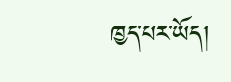ཁྱད་པར་ཡོད།